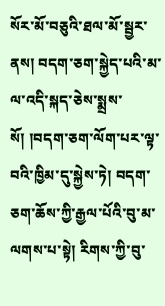སོར་མོ་བཅུའི་ཐལ་མོ་སྦྱར་ནས། བདག་ཅག་སྐྱེད་པའི་མ་ལ་འདི་སྐད་ཅེས་སྨྲས་སོ། །བདག་ཅག་ལོག་པར་ལྟ་བའི་ཁྱིམ་དུ་སྐྱེས་ཏེ། བདག་ཅག་ཆོས་ཀྱི་རྒྱལ་པོའི་བུ་མ་ལགས་པ་སྟེ། རིགས་ཀྱི་བུ་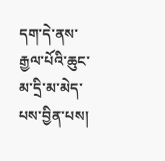དག་དེ་ནས་རྒྱལ་པོའི་ཆུང་མ་དྲི་མ་མེད་པས་བྱིན་པས།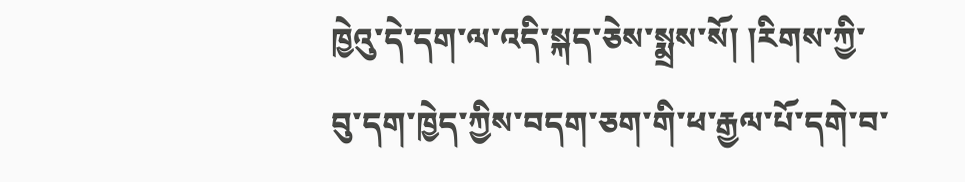ཁྱེའུ་དེ་དག་ལ་འདི་སྐད་ཅེས་སྨྲས་སོ། །རིགས་ཀྱི་བུ་དག་ཁྱེད་ཀྱིས་བདག་ཅག་གི་ཕ་རྒྱལ་པོ་དགེ་བ་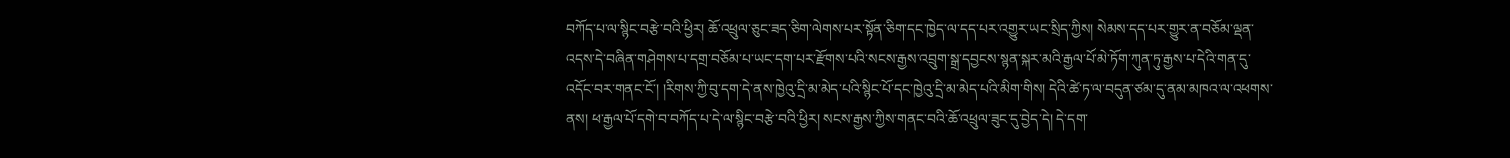བཀོད་པ་ལ་སྙིང་བརྩེ་བའི་ཕྱིར། ཆོ་འཕྲུལ་ཅུང་ཟད་ཅིག་ལེགས་པར་སྟོན་ཅིག་དང་ཁྱེད་ལ་དད་པར་འགྱུར་ཡང་སྲིད་ཀྱིས། སེམས་དད་པར་གྱུར་ན་བཅོམ་ལྡན་འདས་དེ་བཞིན་གཤེགས་པ་དགྲ་བཅོམ་པ་ཡང་དག་པར་རྫོགས་པའི་སངས་རྒྱས་འབྲུག་སྒྲ་དབྱངས་སྙན་སྐར་མའི་རྒྱལ་པོ་མེ་ཏོག་ཀུན་ཏུ་རྒྱས་པ་དེའི་གན་དུ་འདོང་བར་གནང་ངོ་། །རིགས་ཀྱི་བུ་དག་དེ་ནས་ཁྱེའུ་དྲི་མ་མེད་པའི་སྙིང་པོ་དང་ཁྱེའུ་དྲི་མ་མེད་པའི་མིག་གིས། དེའི་ཚེ་ཏ་ལ་བདུན་ཙམ་དུ་ནམ་མཁའ་ལ་འཕགས་ནས། ཕ་རྒྱལ་པོ་དགེ་བ་བཀོད་པ་དེ་ལ་སྙིང་བརྩེ་བའི་ཕྱིར། སངས་རྒྱས་ཀྱིས་གནང་བའི་ཆོ་འཕྲུལ་ཟུང་དུ་བྱེད་དེ། དེ་དག་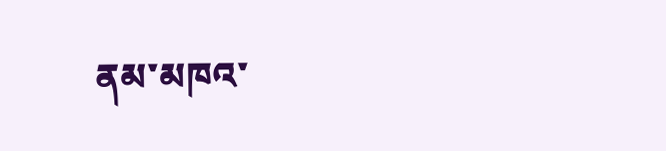ནམ་མཁའ་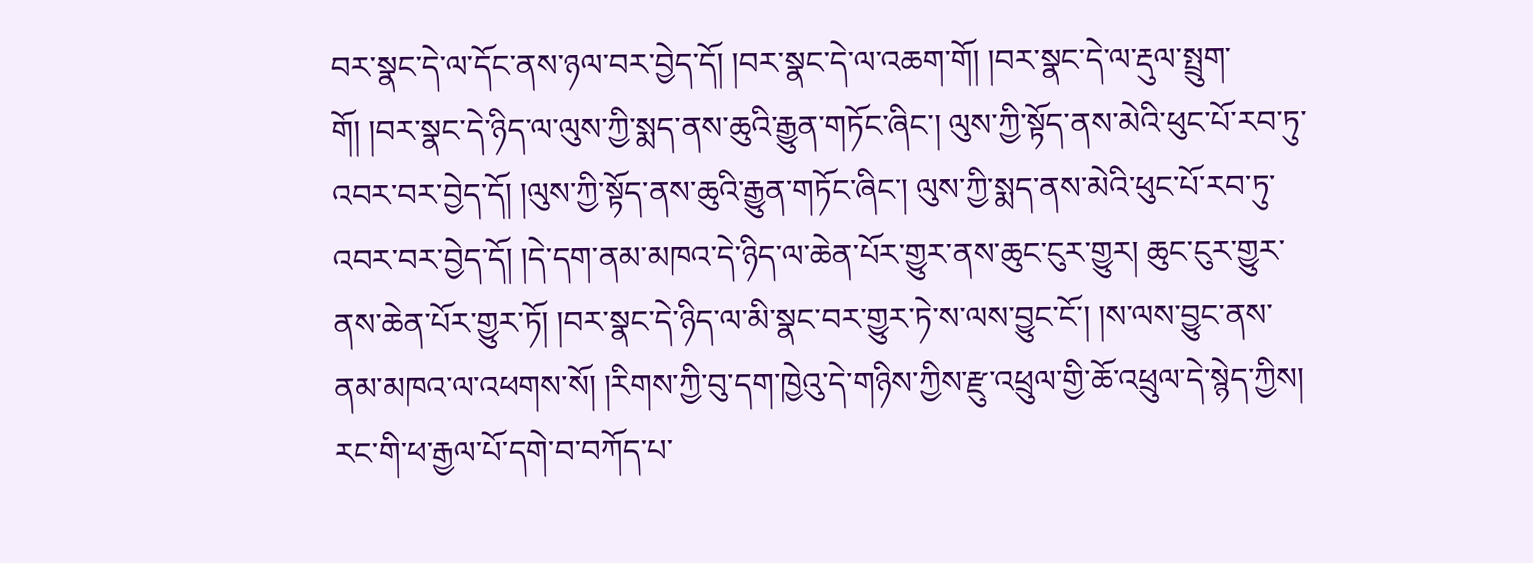བར་སྣང་དེ་ལ་དོང་ནས་ཉལ་བར་བྱེད་དོ། །བར་སྣང་དེ་ལ་འཆག་གོ། །བར་སྣང་དེ་ལ་རྡུལ་སྤྲུག་གོ། །བར་སྣང་དེ་ཉིད་ལ་ལུས་ཀྱི་སྨད་ནས་ཆུའི་རྒྱུན་གཏོང་ཞིང་། ལུས་ཀྱི་སྟོད་ནས་མེའི་ཕུང་པོ་རབ་ཏུ་འབར་བར་བྱེད་དོ། །ལུས་ཀྱི་སྟོད་ནས་ཆུའི་རྒྱུན་གཏོང་ཞིང་། ལུས་ཀྱི་སྨད་ནས་མེའི་ཕུང་པོ་རབ་ཏུ་འབར་བར་བྱེད་དོ། །དེ་དག་ནམ་མཁའ་དེ་ཉིད་ལ་ཆེན་པོར་གྱུར་ནས་ཆུང་ངུར་གྱུར། ཆུང་ངུར་གྱུར་ནས་ཆེན་པོར་གྱུར་ཏོ། །བར་སྣང་དེ་ཉིད་ལ་མི་སྣང་བར་གྱུར་ཏེ་ས་ལས་བྱུང་ངོ་། །ས་ལས་བྱུང་ནས་ནམ་མཁའ་ལ་འཕགས་སོ། །རིགས་ཀྱི་བུ་དག་ཁྱེའུ་དེ་གཉིས་ཀྱིས་རྫུ་འཕྲུལ་གྱི་ཆོ་འཕྲུལ་དེ་སྙེད་ཀྱིས། རང་གི་ཕ་རྒྱལ་པོ་དགེ་བ་བཀོད་པ་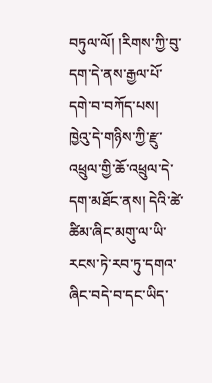བཏུལ་ལོ། །རིགས་ཀྱི་བུ་དག་དེ་ནས་རྒྱལ་པོ་དགེ་བ་བཀོད་པས། ཁྱེའུ་དེ་གཉིས་ཀྱི་རྫུ་འཕྲུལ་གྱི་ཆོ་འཕྲུལ་དེ་དག་མཐོང་ནས། དེའི་ཚེ་ཚིམ་ཞིང་མགུ་ལ་ཡི་རངས་ཏེ་རབ་ཏུ་དགའ་ཞིང་བདེ་བ་དང་ཡིད་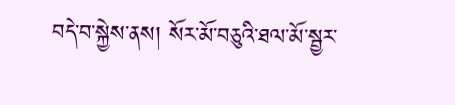བདེ་བ་སྐྱེས་ནས། སོར་མོ་བཅུའི་ཐལ་མོ་སྦྱར་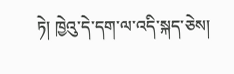ཏེ། ཁྱེའུ་དེ་དག་ལ་འདི་སྐད་ཅེས།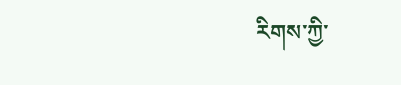རིགས་ཀྱི་